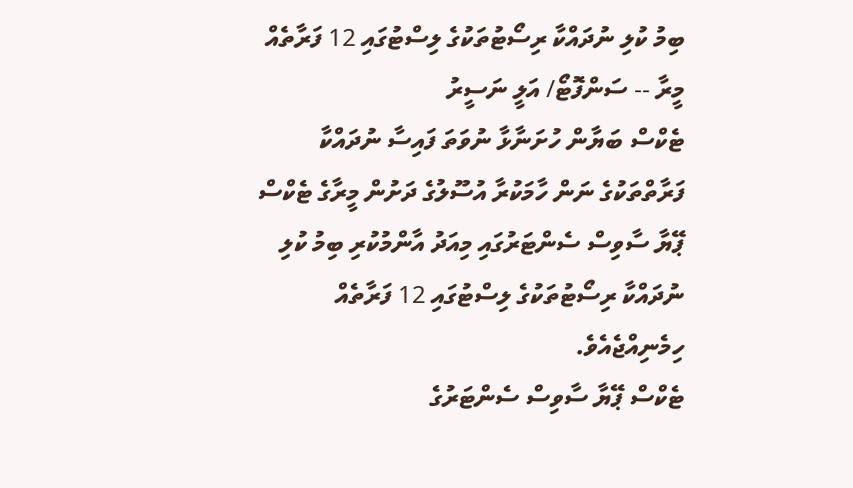ބިމު ކުލި ނުދައްކާ ރިސޯޓުތަކުގެ ލިސްޓުގައި 12 ފަރާތެއް
މީރާ -- ސަންފޮޓޯ/ އަލީ ނަސީރު
ޓެކްސް ބަޔާން ހުށަނާޅާ ނުވަތަ ފައިސާ ނުދައްކާ ފަރާތްތަކުގެ ނަން ހާމަކުރާ އުސޫލުގެ ދަށުން މީރާގެ ޓެކްސް ޕޭޔާ ސާވިސް ސެންޓަރުގައި މިއަދު އާންމުކުރި ބިމު ކުލި ނުދައްކާ ރިސޯޓުތަކުގެ ލިސްޓުގައި 12 ފަރާތެއް ހިމެނިއްޖެއެވެ.
ޓެކްސް ޕޭޔާ ސާވިސް ސެންޓަރުގެ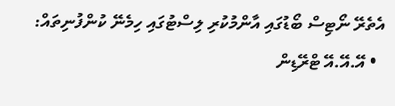އެތެރޭ ނޯޓިސް ބޯޑުގައި އާންމުކުރި ލިސްޓުގައި ހިމެނޭ ކުންފުނިތައް:
  • އޭ.އޭ.އޭ ޓްރޭޑިން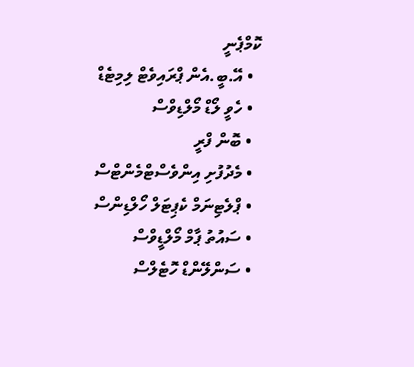ކޮމްޕެނީ
  • އޭ.ބީ.އެން ޕްރައިވެޓް ލިމިޓެޑް
  • ހެވީ ލޯޑް މޯލްޑިވްސް
  • ބޮން ފްރީ
  • މެދުފުށި އިންވެސްޓްމެންޓްސް
  • ޕްލެޓިނަމް ކެޕިޓަލް ހޯލްޑިންސް
  • ސައުތު ޕާމް މޯލްޑީވްސް
  • ސަންލޭންޑް ހޮޓެލްސް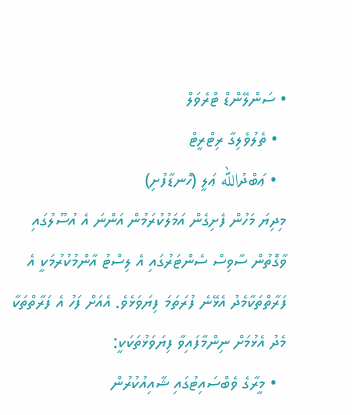• ސަންލޭންޑް ޓްރެވަލް
  • ތެލުވެލިގާ ރިޓްރީޓް
  • ޢަބްދުالله ޢަލީ (ހޮނޑާފުށި)
މިދިޔަ މަހުން ފެށިގެން އަމަލުކުރަމުން އަންނަ އެ އުސޫލުގައި ވާގޮތުން ސާވިސް ސެންޓަރުގައި އެ ލިސްޓު އާންމުކުރުމަކީ އެ ފަރާތްތަކާމެދު އެޅޭނެ ފުރަތަމަ ފިޔަވަޅެވެ. އެއަށް ފަހު އެ ފަރާތްތަކާ މެދު އެޅުމަށް ނިންމާފައިވާ ފިޔަވަޅުތަކަކީ:
  • މީރާގެ ވެބްސައިޓުގައި ޝާއިއުކުރުން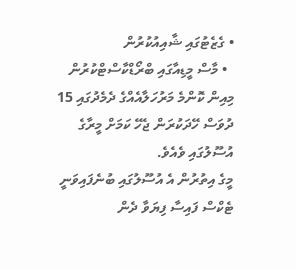• ގެޒެޓުގައި ޝާއިއުކުރުން
  • މާސް މީޑިއާގައި ބްރޯޑްކާސްޓްކުރުން
މިއިން ކޮންމެ މަރުހަލާއެއްގެ ދެމެދުގައި 15 ދުވަސް ހޭދަކުރަން ޖެހޭ ކަމަށް މީރާގެ އުސޫލުގައި ވެއެވެ.
މީގެ އިތުރުން އެ އުސޫލުގައި ބުނެފައިވަނީ ޓެކްސް ފައިސާ ފިޔަވާ ދެން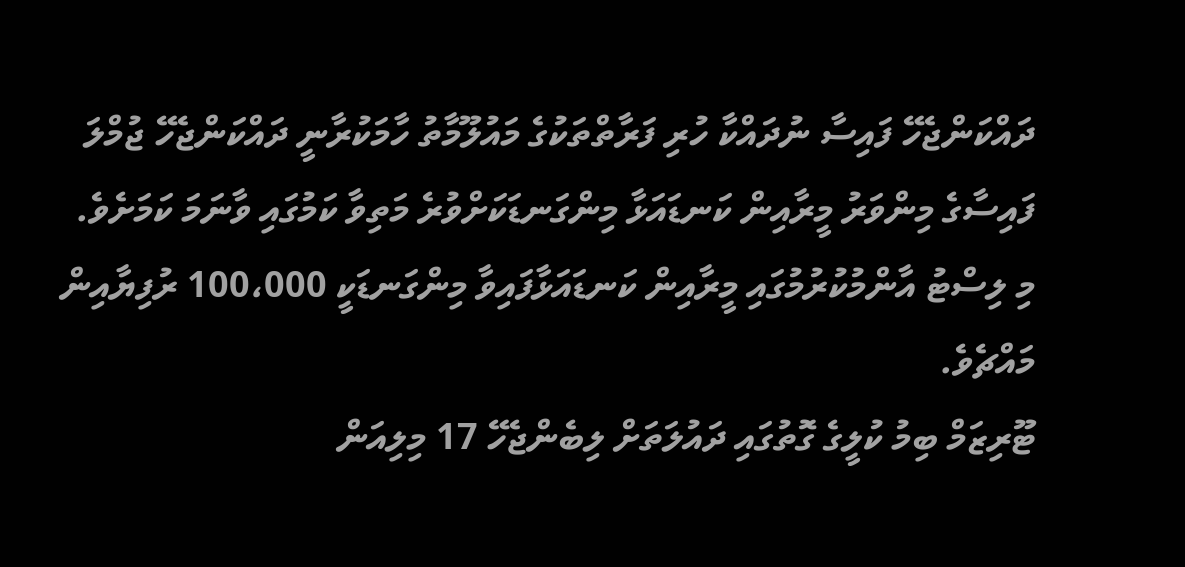ދައްކަންޖެހޭ ފައިސާ ނުދައްކާ ހުރި ފަރާތްތަކުގެ މައުލޫމާތު ހާމަކުރާނީ ދައްކަންޖެހޭ ޖުމްލަ ފައިސާގެ މިންވަރު މީރާއިން ކަނޑައަޅާ މިންގަނޑަކަށްވުރެ މަތިވާ ކަމުގައި ވާނަމަ ކަމަށެވެ.
މި ލިސްޓު އާންމުކުރުމުގައި މީރާއިން ކަނޑައަޅާފައިވާ މިންގަނޑަކީ 100،000 ރުފިޔާއިން މައްޗެވެ.
ޓޫރިޒަމް ބިމު ކުލީގެ ގޮތުގައި ދައުލަތަށް ލިބެންޖެހޭ 17 މިލިއަން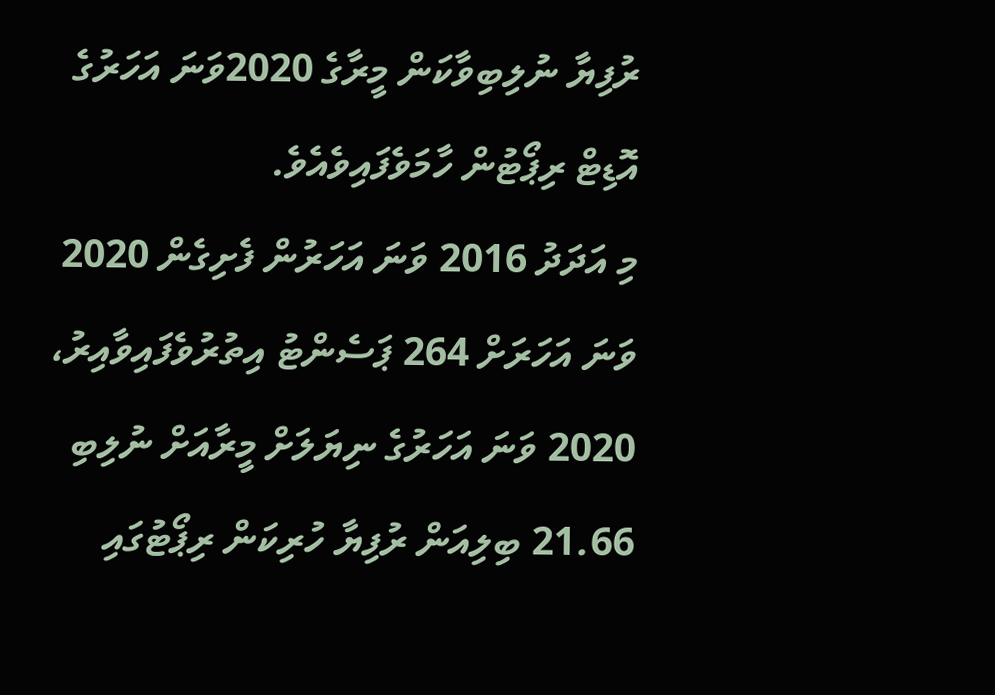ރުފިޔާ ނުލިބިވާކަން މީރާގެ 2020ވަނަ އަހަރުގެ އޮޑިޓް ރިޕޯޓުން ހާމަވެފައިވެއެވެ.
މި އަދަދު 2016 ވަނަ އަހަރުން ފެށިގެން 2020 ވަނަ އަހަރަށް 264 ޕަސެންޓު އިތުރުވެފައިވާއިރު، 2020 ވަނަ އަހަރުގެ ނިޔަލަށް މީރާއަށް ނުލިބި 21.66 ބިލިއަން ރުފިޔާ ހުރިކަން ރިޕޯޓުގައި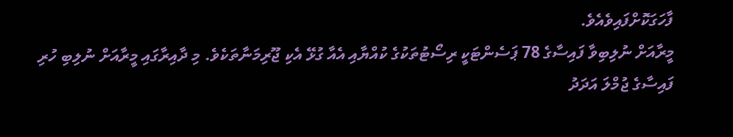ފާހަގަކޮށްފައިވެއެވެ.
މީރާއަށް ނުލިބިވާ ފައިސާގެ 78 ޕަސެންޓަކީ ރިސޯޓުތަކުގެ ކުއްޔާއި އެއާ ގުޅޭ އެކި ޖޫރިމަނާތަކެވެ. މި ދާއިރާގައި މީރާއަށް ނުލިބި ހުރި ފައިސާގެ ޖުމްލަ އަދަދު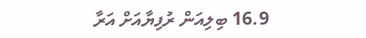16.9 ބިލިއަން ރުފިޔާއަށް އަރާ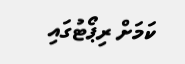ކަމަށް ރިޕޯޓުގައި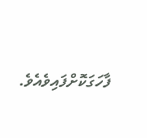ފާހަގަކޮށްފައިވެއެވެ.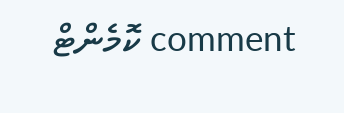comment ކޮމެންޓް